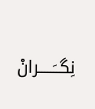نِگــَـــــرانْ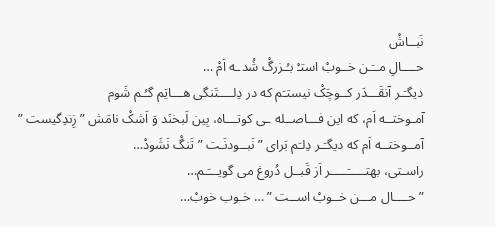نَبــاشْ
حــــالِ مــَـن خــوبْ استـْ بـُـزرگْ شُدـه اَمْ …
دیگـَـر آنقَـــدَر کــوچَکْ نیستـَم که در دِلــــتَنگی هـــایَم گـُـم شَوم
آمـوختــه اَم، که این فـــاصــله ـی کوتـــاه، بِین لَبخنَد وَ اَشکْ نامَش ” زِندِگیست ”
آمــوختــه اَم که دیگـَـر دِلـَم بَرای ” نَبــودنَـت ” تَنگْ نَشَودْ…
راسـتی، بهتـــــَـــــر اَز قَبــل دُروغ می گویـــَـم…
” حــــال مـــن خــوبْ اســت ” … خـوب خوبْ…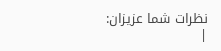نظرات شما عزیزان:
|